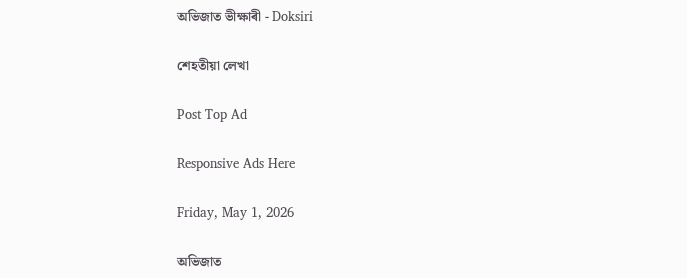অভিজাত ভীক্ষাৰী - Doksiri

শেহতীয়া লেখা

Post Top Ad

Responsive Ads Here

Friday, May 1, 2026

অভিজাত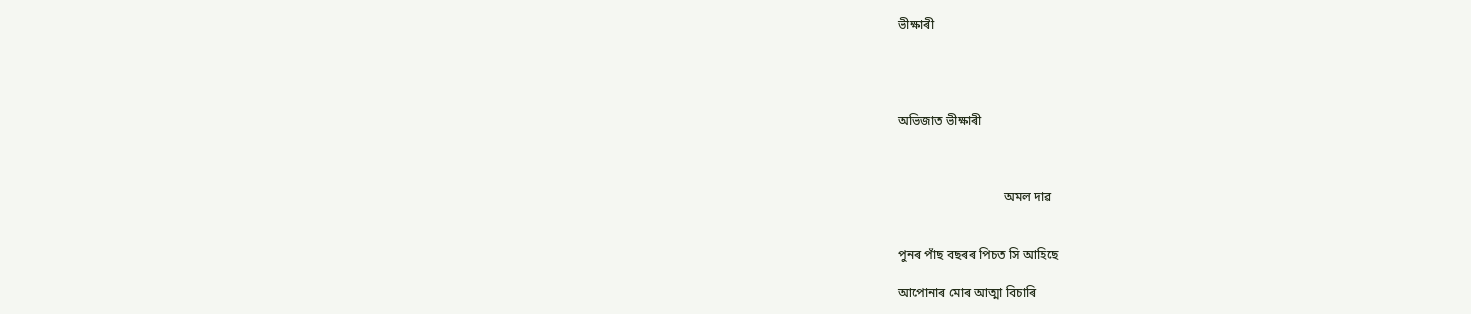ভীক্ষাৰী




অভিজাত ভীক্ষাৰী



                                  অমল দাৱ


পুনৰ পাঁছ বছৰৰ পিচত সি আহিছে

আপোনাৰ মোৰ আত্মা বিচাৰি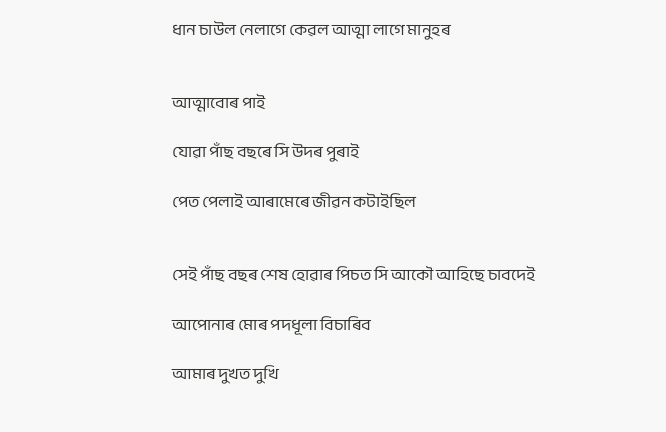ধান চাউল নেলাগে কেৱল আত্মা লাগে মানুহৰ


আত্মাবোৰ পাই

যোৱা পাঁছ বছৰে সি উদৰ পুৰাই

পেত পেলাই আৰামেৰে জীৱন কটাইছিল


সেই পাঁছ বছৰ শেষ হোৱাৰ পিচত সি আকৌ আহিছে চাবদেই

আপোনাৰ মোৰ পদধূলা বিচাৰিব

আমাৰ দুখত দুখি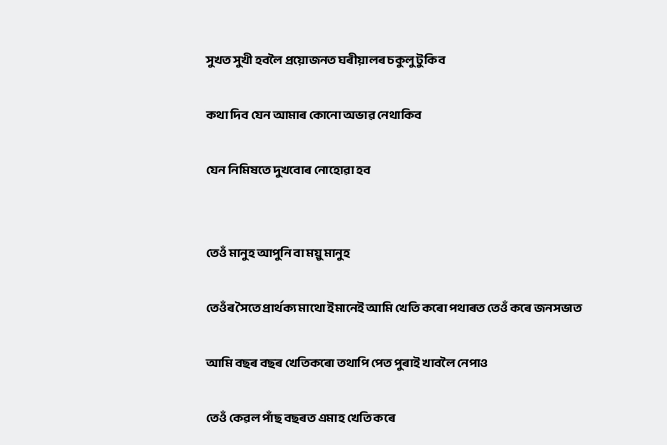সুখত সুখী হবলৈ প্ৰয়োজনত ঘৰীয়ালৰ চকুলু টুকিব

কথা দিব যেন আমাৰ কোনো অভাৱ নেথাকিব

যেন নিমিষতে দুখবোৰ নোহোৱা হব


তেওঁ মানুহ আপুনি বা ময়ু মানুহ

তেওঁৰ সৈতে প্ৰাৰ্থক্য মাথো ইমানেই আমি খেতি কৰো পথাৰত তেওঁ কৰে জনসভাত

আমি বছৰ বছৰ খেতিকৰো তথাপি পেত পুৰাই খাবলৈ নেপাও

তেওঁ কেৱল পাঁছ বছৰত এমাহ খেতি কৰে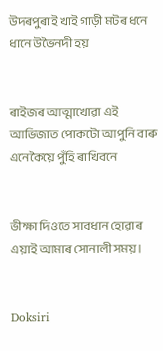উদৰপুৰাই খাই গাড়ী মটৰ ধনে ধানে উভৈনদী হয়


ৰাইজৰ আত্মাখোৱা এই আভিজাত পোকটো আপুনি বাৰু এনেকৈয়ে পুঁহি ৰাখিবনে


ভীক্ষা দিওতে সাবধান হোৱাৰ এয়াই আমাৰ সোনালী সময়।


Doksiri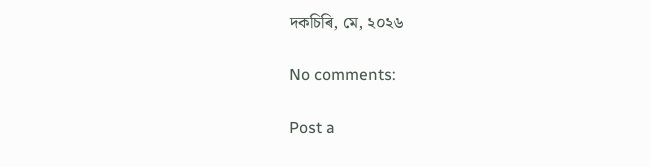দকচিৰি, মে, ২০২৬

No comments:

Post a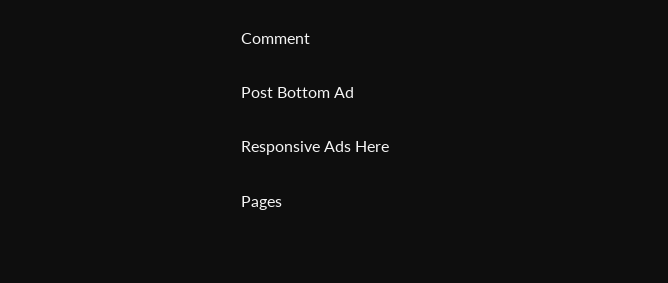Comment

Post Bottom Ad

Responsive Ads Here

Pages